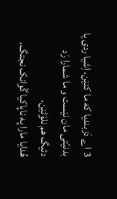3 اے دَزبندیا که ما کنێن، اِشیا ردی یا بدنیّتی مان نێست و ما شمارا رَد دئیگ هم نلۆٹێن،
هُدایا مارا په ناپاکیا گْوانک نجتگ،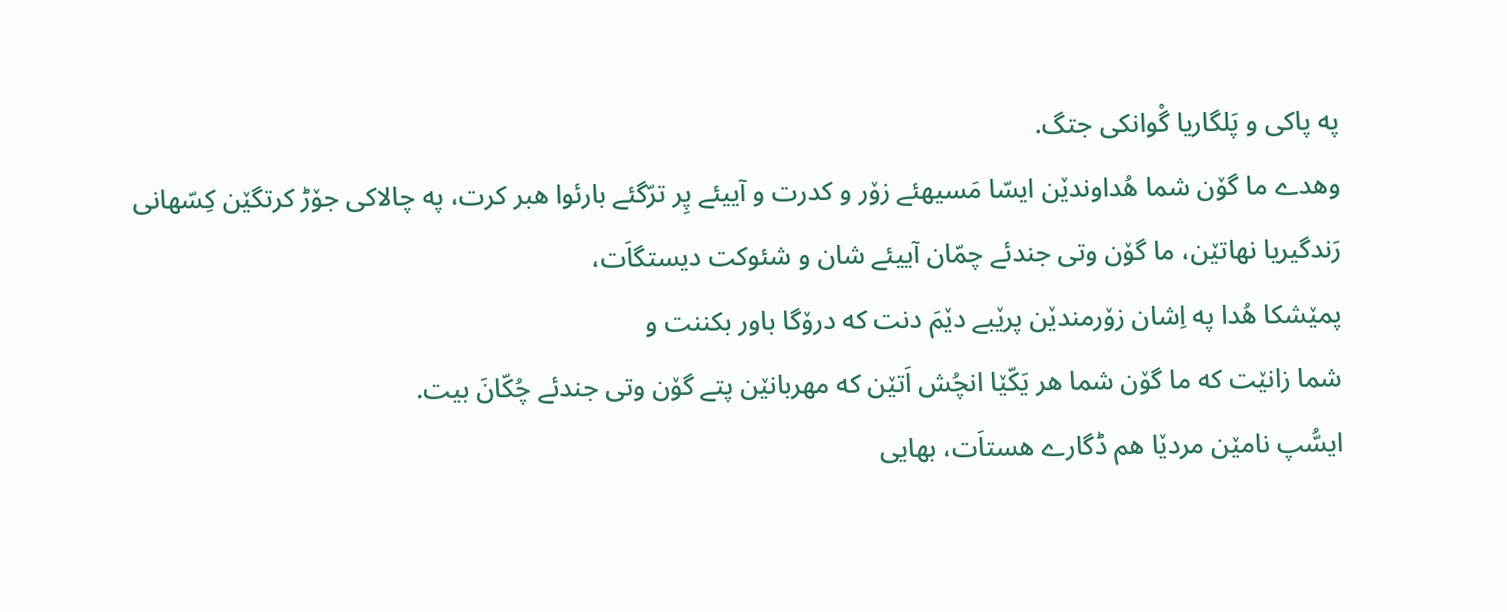په پاکی و پَلگاریا گْوانکی جتگ.
وهدے ما گۆن شما هُداوندێن ایسّا مَسیهئے زۆر و کدرت و آییئے پِر ترّگئے بارئوا هبر کرت، په چالاکی جۆڑ کرتگێن کِسّهانی رَندگیریا نهاتێن، ما گۆن وتی جندئے چمّان آییئے شان و شئوکت دیستگاَت،
پمێشکا هُدا په اِشان زۆرمندێن پرێبے دێمَ دنت که درۆگا باور بکننت و
شما زانێت که ما گۆن شما هر یَکّێا انچُش اَتێن که مهربانێن پتے گۆن وتی جندئے چُکّانَ بیت.
ایسُّپ نامێن مردێا هم ڈگارے هستاَت، بهایی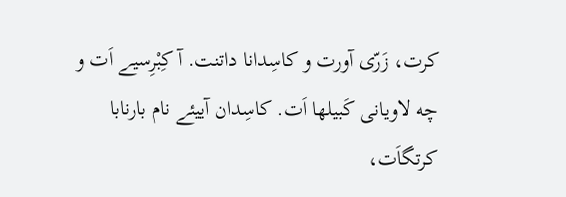کرت، زَرّی آورت و کاسِدانا داتنت. آ کِبْرِسیے اَت و چه لاویانی کَبیلها اَت. کاسِدان آییئے نام بارنابا کرتگاَت،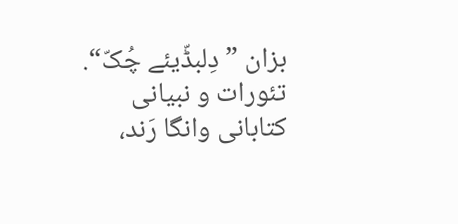بزان ”دِلبڈّیئے چُکّ“.
تئورات و نبیانی کتابانی وانگا رَند،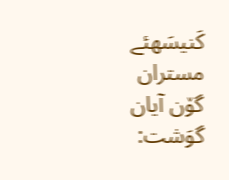کَنیسَهئے مستران گۆن آیان گوَشت: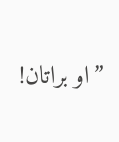”او براتان!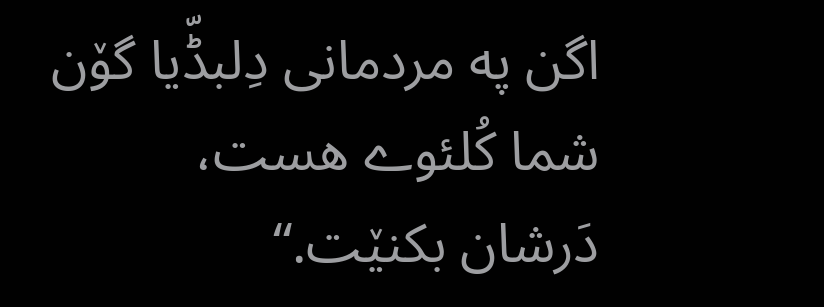اگن په مردمانی دِلبڈّیا گۆن شما کُلئوے هست، دَرشان بکنێت.“